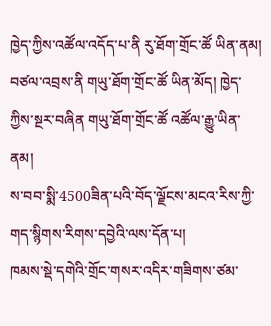ཁྱེད་ཀྱིས་འཚོལ་འདོད་པ་ནི རུ་ཐོག་གྲོང་ཚོ ཡིན་ནམ།
བཙལ་འབྲས་ནི གཡུ་ཐོག་གྲོང་ཚོ ཡིན་མོད། ཁྱེད་ཀྱིས་སྔར་བཞིན གཡུ་ཐོག་གྲོང་ཚོ འཚོལ་རྒྱུ་ཡིན་ནམ།
ས་བབ་སྨི་4500ཟིན་པའི་བོད་ལྗོངས་མངའ་རིས་ཀྱི་གད་སྙིགས་རིགས་དབྱེའི་ལས་དོན་པ།
ཁམས་སྡེ་དགེའི་གྲོང་གསར་འདིར་གཟིགས་ཙམ་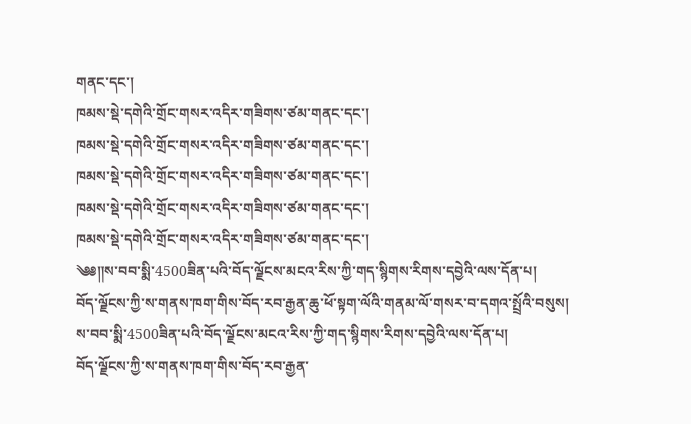གནང་དང་།
ཁམས་སྡེ་དགེའི་གྲོང་གསར་འདིར་གཟིགས་ཙམ་གནང་དང་།
ཁམས་སྡེ་དགེའི་གྲོང་གསར་འདིར་གཟིགས་ཙམ་གནང་དང་།
ཁམས་སྡེ་དགེའི་གྲོང་གསར་འདིར་གཟིགས་ཙམ་གནང་དང་།
ཁམས་སྡེ་དགེའི་གྲོང་གསར་འདིར་གཟིགས་ཙམ་གནང་དང་།
ཁམས་སྡེ་དགེའི་གྲོང་གསར་འདིར་གཟིགས་ཙམ་གནང་དང་།
༄༅༎ས་བབ་སྨི་4500ཟིན་པའི་བོད་ལྗོངས་མངའ་རིས་ཀྱི་གད་སྙིགས་རིགས་དབྱེའི་ལས་དོན་པ།
བོད་ལྗོངས་ཀྱི་ས་གནས་ཁག་གིས་བོད་རབ་རྒྱན་ཆུ་ཕོ་སྟག་ལོའི་གནམ་ལོ་གསར་བ་དགའ་སྤྲོའི་བསུས།
ས་བབ་སྨི་4500ཟིན་པའི་བོད་ལྗོངས་མངའ་རིས་ཀྱི་གད་སྙིགས་རིགས་དབྱེའི་ལས་དོན་པ།
བོད་ལྗོངས་ཀྱི་ས་གནས་ཁག་གིས་བོད་རབ་རྒྱན་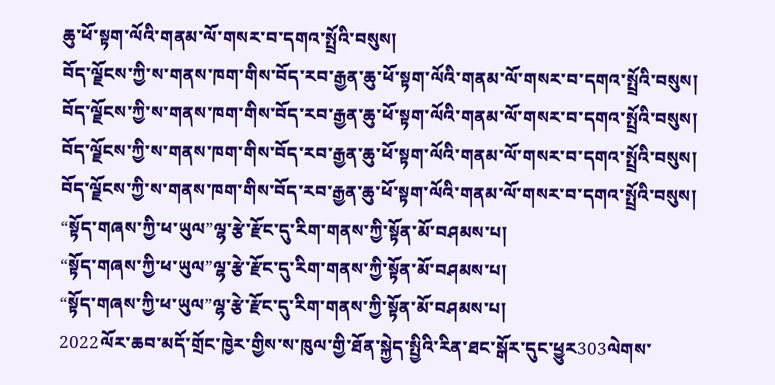ཆུ་ཕོ་སྟག་ལོའི་གནམ་ལོ་གསར་བ་དགའ་སྤྲོའི་བསུས།
བོད་ལྗོངས་ཀྱི་ས་གནས་ཁག་གིས་བོད་རབ་རྒྱན་ཆུ་ཕོ་སྟག་ལོའི་གནམ་ལོ་གསར་བ་དགའ་སྤྲོའི་བསུས།
བོད་ལྗོངས་ཀྱི་ས་གནས་ཁག་གིས་བོད་རབ་རྒྱན་ཆུ་ཕོ་སྟག་ལོའི་གནམ་ལོ་གསར་བ་དགའ་སྤྲོའི་བསུས།
བོད་ལྗོངས་ཀྱི་ས་གནས་ཁག་གིས་བོད་རབ་རྒྱན་ཆུ་ཕོ་སྟག་ལོའི་གནམ་ལོ་གསར་བ་དགའ་སྤྲོའི་བསུས།
བོད་ལྗོངས་ཀྱི་ས་གནས་ཁག་གིས་བོད་རབ་རྒྱན་ཆུ་ཕོ་སྟག་ལོའི་གནམ་ལོ་གསར་བ་དགའ་སྤྲོའི་བསུས།
“སྟོད་གཞས་ཀྱི་ཕ་ཡུལ”ལྷ་རྩེ་རྫོང་དུ་རིག་གནས་ཀྱི་སྟོན་མོ་བཤམས་པ།
“སྟོད་གཞས་ཀྱི་ཕ་ཡུལ”ལྷ་རྩེ་རྫོང་དུ་རིག་གནས་ཀྱི་སྟོན་མོ་བཤམས་པ།
“སྟོད་གཞས་ཀྱི་ཕ་ཡུལ”ལྷ་རྩེ་རྫོང་དུ་རིག་གནས་ཀྱི་སྟོན་མོ་བཤམས་པ།
2022ལོར་ཆབ་མདོ་གྲོང་ཁྱེར་གྱིས་ས་ཁུལ་གྱི་ཐོན་སྐྱེད་སྤྱིའི་རིན་ཐང་སྒོར་དུང་ཕྱུར303ལེགས་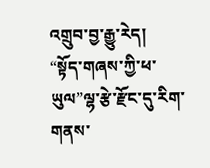འགྲུབ་བྱ་རྒྱུ་རེད།
“སྟོད་གཞས་ཀྱི་ཕ་ཡུལ”ལྷ་རྩེ་རྫོང་དུ་རིག་གནས་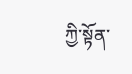ཀྱི་སྟོན་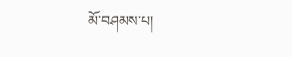མོ་བཤམས་པ།